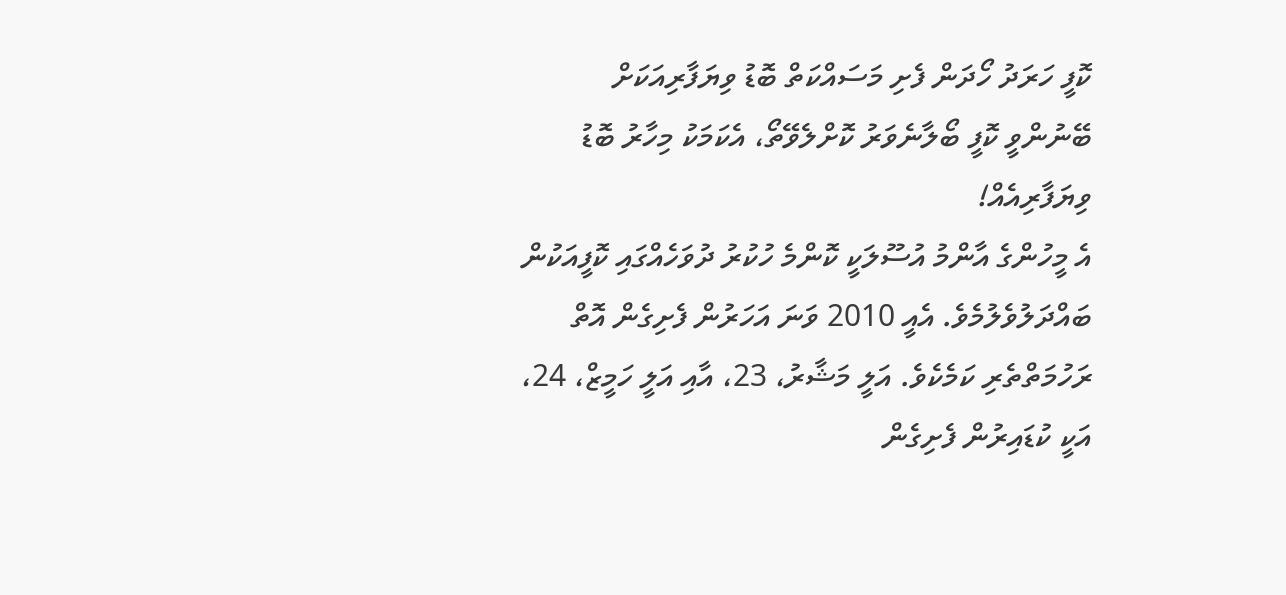ކޮފީ ހަރަދު ހޯދަން ފެށި މަސައްކަތް ބޮޑު ވިޔަފާރިއަކަށް
ބޭނުންވީ ކޮފީ ބޯލާނެވަރު ކޮށްލެވޭތޯ، އެކަމަކު މިހާރު ބޮޑު ވިޔަފާރިއެއް!
އެ މީހުންގެ އާންމު އުސޫލަކީ ކޮންމެ ހުކުރު ދުވަހެއްގައި ކޮފީއަކުން ބައްދަލުވެލުމެވެ. އެއީ 2010 ވަނަ އަހަރުން ފެށިގެން އޮތް ރަހުމަތްތެރި ކަމެކެވެ. އަލީ މަޝާރު، 23، އާއި އަލީ ހަމީޒް، 24، އަކީ ކުޑައިރުން ފެށިގެން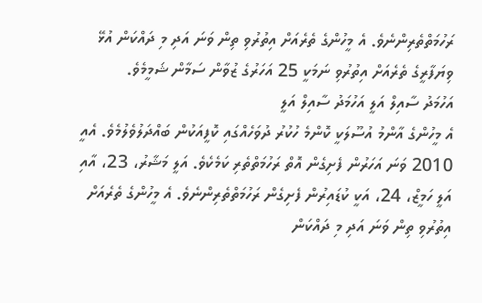ރަހުމަތްތެރިންނެވެ. އެ މީހުންގެ ތެރެއަށް އިތުރުވި ތިން ވަނަ އަދި މި ދައްކަން އުޅޭ ވިޔަފާރީގެ ތެރެއަށް އިތުރުވި ނަމަކީ 25 އަހަރުގެ ޒުވާން ސަމާން ޝަމީމެވެ.
އަހުމަދު ސާއިލް އަލީ އަހުމަދު ސާއިލް އަލީ
އެ މީހުންގެ އާންމު އުސޫލަކީ ކޮންމެ ހުކުރު ދުވަހެއްގައި ކޮފީއަކުން ބައްދަލުވެލުމެވެ. އެއީ 2010 ވަނަ އަހަރުން ފެށިގެން އޮތް ރަހުމަތްތެރި ކަމެކެވެ. އަލީ މަޝާރު، 23، އާއި އަލީ ހަމީޒް، 24، އަކީ ކުޑައިރުން ފެށިގެން ރަހުމަތްތެރިންނެވެ. އެ މީހުންގެ ތެރެއަށް އިތުރުވި ތިން ވަނަ އަދި މި ދައްކަން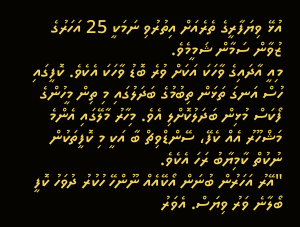އުޅޭ ވިޔަފާރީގެ ތެރެއަށް އިތުރުވި ނަމަކީ 25 އަހަރުގެ ޒުވާން ސަމާން ޝަމީމެވެ.
މިއީ އާދައިގެ ވާހަކަ އަކަށް ވުރެ ބޮޑު ވާހަކަ އެކެވެ. ކޮފީގައި ހުސް އަނގަ ތަޅަން ތިބުމުގެ ބަދަލުގައި މި ތިން މީހުންގެ ފޯކަސް މުޅިން ބަދަލުކޮށްލި އެވެ. މިހާރު މާލޭގައި އެންމެ މަޝްހޫރު އެއް ކެފޭ، ސޭންޑްވިޗް ބާ އަކީ މި ކޮފީތަކުން ނުކުތް ކާމިޔާބު ރަހަ އެކެވެ.
"އޭރު އަހަރުން ބުނަން އޯކޭއެއް ނޫންހޭ ހުކުރު ދުވަހު ކޮފީ ބޯލާނެ ވަރު ވިޔަސް. އެވަރު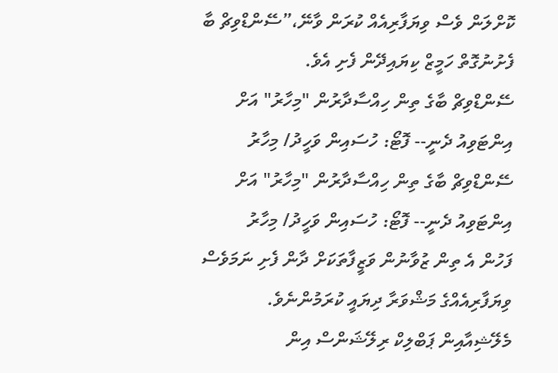ކޮށްލަން ވެސް ވިޔަފާރިއެއް ކުރަން ވާނޭ،”ސޭންޑްވިޗް ބާ ފެށުނުގޮތް ހަމީޒް ކިޔައިދޭން ފެށި އެވެ.
ސޭންޑްވިޗް ބާގެ ތިން ހިއްސާދާރުން "މިހާރު" އަށް އިންޓަވިއު ދެނީ-- ފޮޓޯ: ހުސައިން ވަހީދު/ މިހާރު
ސޭންޑްވިޗް ބާގެ ތިން ހިއްސާދާރުން "މިހާރު" އަށް އިންޓަވިއު ދެނީ-- ފޮޓޯ: ހުސައިން ވަހީދު/ މިހާރު
ފަހުން އެ ތިން ޒުވާނުން ވަޒީފާތަކަށް ދާން ފެށި ނަމަވެސް ވިޔަފާރިއެއްގެ މަޝްވަރާ ދިޔައީ ކުރަމުންނެވެ. މެލޭޝިއާއިން ޕަބްލިކް ރިލޭޝަންސް އިން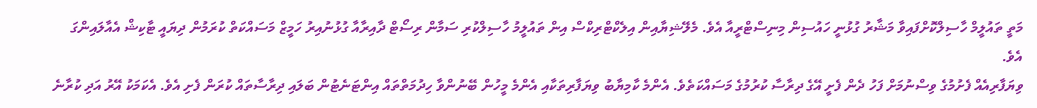މަތީ ތައުލީމް ހާސިލްކޮށްފައިވާ މަޝާރު ގުޅުނީ ހައުސިން މިނިސްޓްރީއާ އެވެ. މެލޭޝިޔާއިން އިލެކްޓްރިކްސް އިން ތައުލީމު ހާސިލްކުރި ސަމާން ރިސޯޓް ދާއިރާއާ ގުޅުނުއިރު ހަމީޒް މަސައްކަތް ކުރަމުން ދިޔައީ ޓާކިޝް އެއާލައިންގަ އެވެ.
ވިޔަފާރިއެއް ފެށުމުގެ ވިސްނުމަށް ފަހު ދެން ފެށީ އޭގެ ދިރާސާ ކުރުމުގެ މަސައްކަތެވެ. އެންމެ ކާމިޔާބު ވިޔަފާރިތަކާއި އެންމެ މީހުން ބޭނުންވާ ހިދުމަތްތައް އިންޓަނެޓުން ބަލައި ދިރާސާތައް ކުރަން ފެށި އެވެ. އެކަމަކު އޭރު އަދި ކުރާނެ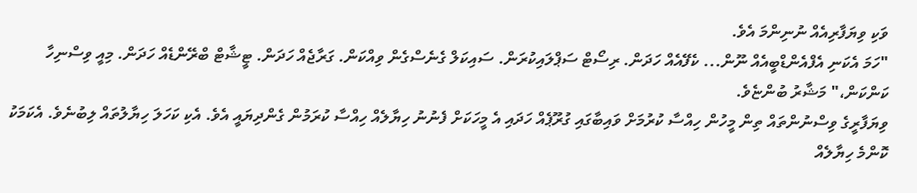ވަކި ވިޔަފާރިއެއް ނުނިންމަ އެވެ.
"ހަމަ އެކަނި އެފްއެންޑްބީއެއް ނޫން... ކެފޭއެއް ހަދަން. ރިސޯޓް ސަޕްލައިކުރަން. ސައިކަލް ގެނެސްގެން ވިއްކަން. ގަރާޖެއް ހަދަން. ޓީޝާޓް ބްރޭންޑެއް ހަދަން. މިއީ ވިސްނިހާ ކަންކަން،" މަޝާރު ބުންޏެވެ.
ވިޔަފާރީގެ ވިސްނުންތައް ތިން މީހުން ހިއްސާ ކުރުމަށް ވައިބާގައި ގުރޫޕެއް ހަދައި އެ މީހަކަށް ފެނުނު ހިޔާލެއް ހިއްސާ ކުރަމުން ގެންދިޔައީ އެވެ. އެކި ކަހަލަ ހިޔާލުތައް ލިބުނެވެ. އެކަމަކު ކޮންމެ ހިޔާލެއް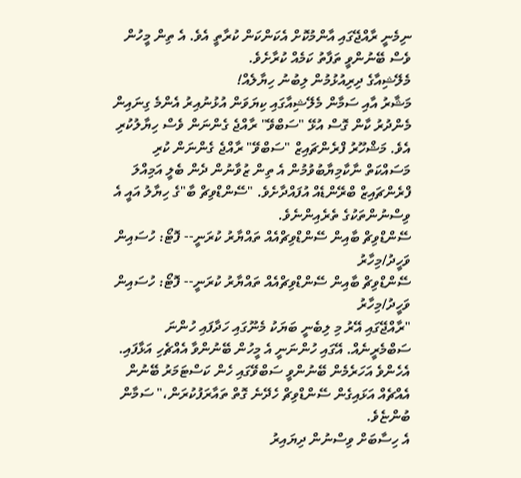ނިމެނީ ރާއްޖޭގައި އާންމުކޮށް އެކަންކަން ކުރާތީ އެވެ. އެ ތިން މީހުން ވެސް ބޭނުންވީ ތަފާތު ކަމެއް ކުރާށެވެ.
މެލޭޝިއާގެ ދިރިއުޅުމުން ލިބުނު ހިޔާލެއް!
މަޝާރު އާއި ސަމާން މެލޭޝިއާގައި ކިޔަވަން އުޅުނުއިރު އެންމެ ގިނައިން މެންދުރު ކާން ގޮސް އުޅޭ "ސަބްވޭ" ރާއްޖެ ގެންނަން ވެސް ހިޔާލުކުރި އެވެ. މަޝްހޫރު ފްރެންޗައިޒް "ސަބްވޭ" ރާއްޖެ ގެންނަން ކުރި މަސައްކަތް ނާކާމިޔާބުވުމުން އެ ތިން ޒުވާނުން ދެން ބެލީ އަމިއްލަ ފްރެންޗައިޒް ބްރޭންޑެއް އުފައްދާށެވެ. "ސޭންޑްވިޗް ބާ"ގެ ހިޔާލު އައީ އެ ވިސްނުންތަކުގެ ތެރެއިންނެވެ.
ސޭންޑްވިޗް ބާއިން ސޭންޑްވިޗްއެއް ތައްޔާރު ކުރަނީ-- ފޮޓޯ: ހުސައިން ވަހީދު/މިހާރު
ސޭންޑްވިޗް ބާއިން ސޭންޑްވިޗްއެއް ތައްޔާރު ކުރަނީ-- ފޮޓޯ: ހުސައިން ވަހީދު/މިހާރު
"ރާއްޖޭގައި އޭރު މި ލިބެނީ ބަޔަކު މެނޫގައި ހަދާފައި ހުންނަ ސަބްމެރީނެއް. އޭގައި ހުންނަނީ އެ މީހުން ބޭނުންވާ އެއްޗެހި އަޅާފައި. އެހެންވެ އަހަރެމެން ބޭނުންވީ ސަބްވޭގައި ހެން ކަސްޓަމަރު ބޭނުން އެއްޗެއް އަޅައިގެން ސޭންޑްވިޗް ހެދޭނެ ގޮތް ތައާރަފުކުރަން،" ސަމާން ބުންޏެވެ.
އެ ހިސާބަށް ވިސްނުން ދިޔައިރު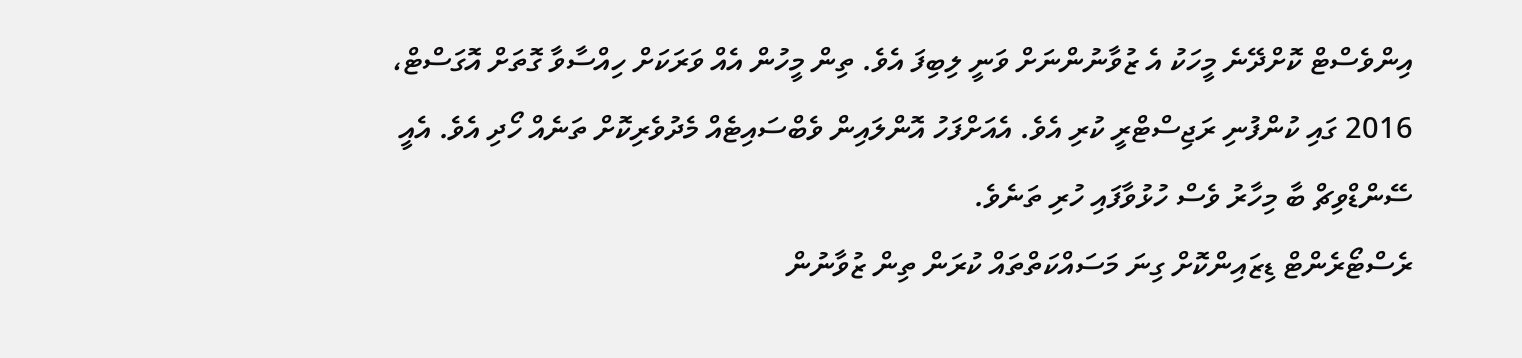އިންވެސްޓް ކޮށްދޭނެ މީހަކު އެ ޒުވާނުންނަށް ވަނީ ލިބިފަ އެވެ. ތިން މީހުން އެއް ވަރަކަށް ހިއްސާވާ ގޮތަށް އޮގަސްޓް، 2016 ގައި ކުންފުނި ރަޖިސްޓްރީ ކުރި އެވެ. އެއަށްފަހު އޮންލައިން ވެބްސައިޓެއް މެދުވެރިކޮށް ތަނެއް ހޯދި އެވެ. އެއީ ސޭންޑްވިޗް ބާ މިހާރު ވެސް ހުޅުވާފައި ހުރި ތަނެވެ.
ރެސްޓޯރެންޓް ޑިޒައިންކޮށް ގިނަ މަސައްކަތްތައް ކުރަން ތިން ޒުވާނުން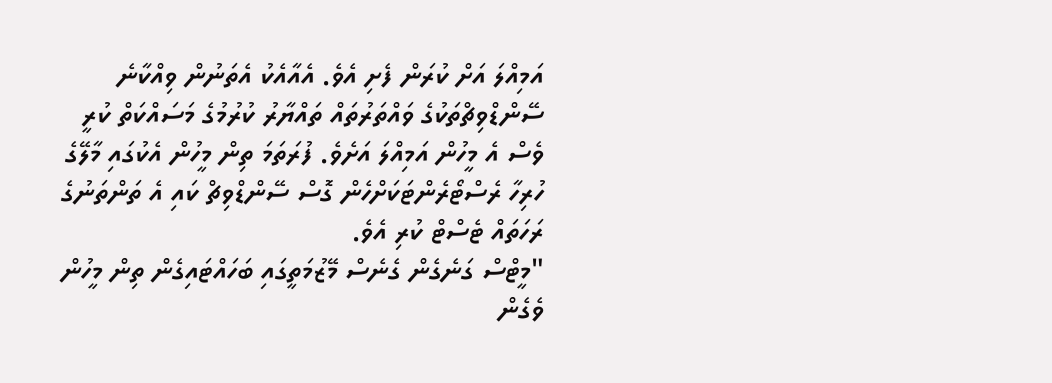އަމިއްލަ އަށް ކުރަން ފެށި އެވެ. އެއާއެކު އެތަނުން ވިއްކާނެ ސޭންޑްވިޗްތަކުގެ ވައްތަރުތައް ތައްޔާރު ކުރުމުގެ މަސައްކަތް ކުރީ ވެސް އެ މީހުން އަމިއްލަ އަށެވެ. ފުރަތަމަ ތިން މީހުން އެކުގައި މާލޭގެ ހުރިހާ ރެސްޓޯރެންޓަކަށްހެން ގޮސް ސޭންޑްވިޗް ކައި އެ ތަންތަނުގެ ރަހަތައް ޓެސްޓް ކުރި އެވެ.
"މީޓްސް ގަނެގެން ގެނެސް މޭޒުމަތީގައި ބަހައްޓައިގެން ތިން މީހުން ވެގެން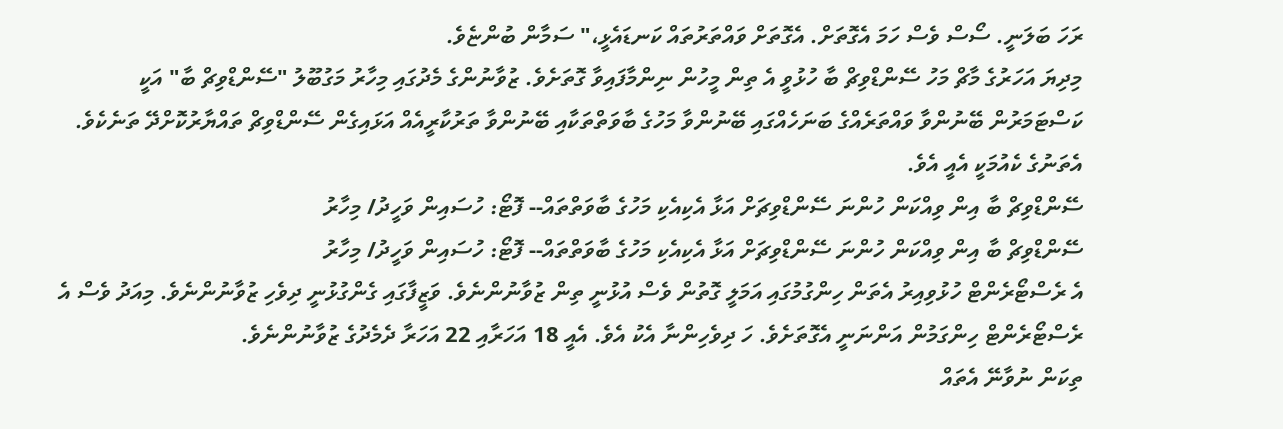ރަހަ ބަލަނީ. ސޯސް ވެސް ހަމަ އެގޮތަށް. އެގޮތަށް ވައްތަރުތައް ކަނޑައެޅީ،" ސަމާން ބުންޏެވެ.
މިދިޔަ އަހަރުގެ މާޗް މަހު ސޭންޑްވިޗް ބާ ހުޅުވީ އެ ތިން މީހުން ނިންމާފައިވާ ގޮތަށެވެ. ޒުވާނުންގެ މެދުގައި މިހާރު މަގުބޫލު "ސޭންޑްވިޗް ބާ" އަކީ ކަސްޓަމަރުން ބޭނުންވާ ވައްތަރެއްގެ ބަނަހެއްގައި ބޭނުންވާ މަހުގެ ބާވަތްތަކާއި ބޭނުންވާ ތަރުކާރީއެއް އަޅައިގެން ސޭންޑްވިޗް ތައްޔާރުކޮށްދޭ ތަނެކެވެ. އެތަނުގެ ކެއުމަކީ އެއީ އެވެ.
ސޭންޑްވިޗް ބާ އިން ވިއްކަން ހުންނަ ސޭންޑްވިޗަށް އަޅާ އެކިއެކި މަހުގެ ބާވަތްތައް-- ފޮޓޯ: ހުސައިން ވަހީދު/ މިހާރު
ސޭންޑްވިޗް ބާ އިން ވިއްކަން ހުންނަ ސޭންޑްވިޗަށް އަޅާ އެކިއެކި މަހުގެ ބާވަތްތައް-- ފޮޓޯ: ހުސައިން ވަހީދު/ މިހާރު
އެ ރެސްޓޯރެންޓް ހުޅުވިއިރު އެތަން ހިންގުމުގައި އަމަލީ ގޮތުން ވެސް އުޅުނީ ތިން ޒުވާނުންނެވެ. ވަޒީފާގައި ގެންގުޅުނީ ދިވެހި ޒުވާނުންނެވެ. މިއަދު ވެސް އެ ރެސްޓޯރެންޓް ހިންގަމުން އަންނަނީ އެގޮތަށެވެ. ހަ ދިވެހިންނާ އެކު އެވެ. އެއީ 18 އަހަރާއި 22 އަހަރާ ދެމެދުގެ ޒުވާނުންނެވެ.
ތިކަން ނުވާނޭ އެތައް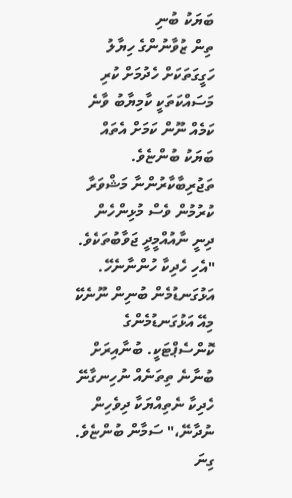ބަޔަކު ބުނި
ތިން ޒުވާނުންގެ ހިޔާލު ހަގީގަތަކަށް ހެދުމަށް ކުރި މަސައްކަތަކީ ކާމިޔާބު ވާނެ ކަމެއް ނޫން ކަމަށް އެތައް ބަޔަކު ބުންޏެވެ. ތަޖުރިބާކާރުންނާ މަޝްވަރާ ކުރުމުން ވެސް މުޅިންހެން ދިނީ ނާއުއްމީދީ ޖަވާބުތަކެވެ.
"އެހި ހެދިކާ ހުންނާނެހޭ. އަޅުގަނޑުމެން ބުނިން ނޫނެކޭ މިއޭ އަޅުގަނޑުމެންގެ ކޮންސެޕްޓަކީ. ބުނާއިރަށް ބުނާނެ ތިތަނެއް ނުހިނގާނޭ ހެދިކާ ނެތިއްޔަކާ ދިވެހިން ނުދާނޭ،" ސަމާން ބުންޏެވެ.
ގިނަ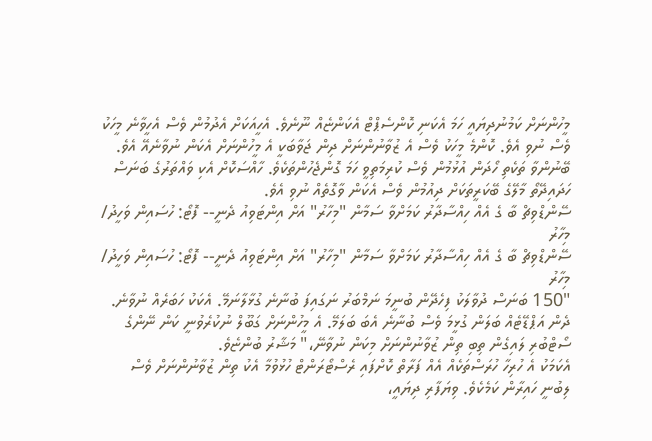މީހުންނަށް ކަމުނުދިޔައީ ހަމަ އެކަނި ކޮންސެޕްޓް އެކަންޏެއް ނޫނެވެ. އެހީއަކަށް އެދުމުން ވެސް އެހީވާނެ މީހަކު ވެސް ނުވި އެވެ. ކޮންމެ މީހަކު ވެސް އެ ޒުވާނުންނަށް ދިން ޖަވާބަކީ އެ މީހުންނަށް އެކަން ނުވާނެއޭ އެވެ.
ބޭނުންވާ ތަކެތި ހޯދަން އުޅުމުން ވެސް ކުރިމަތިވީ ހަމަ ގޮންޖެހުންތަކެވެ. ހާއްސަކޮށް އެކި ވައްތަރުގެ ބަނަސް ހަދައިދޭތޯ މާލޭގެ ބޭކަރީތަކަށް ދިއުމުން ވެސް އެކަން ވާގޮތެއް ނުވި އެވެ.
ސޭންޑްވިޗް ބާ ގެ އެއް ހިއްސާދާރު ކަމަށްވާ ސަމާން "މިހާރު" އަށް އިންޓަވިއު ދެނީ-- ފޮޓޯ: ހުސައިން ވަހީދު/ މިހާރު
ސޭންޑްވިޗް ބާ ގެ އެއް ހިއްސާދާރު ކަމަށްވާ ސަމާން "މިހާރު" އަށް އިންޓަވިއު ދެނީ-- ފޮޓޯ: ހުސައިން ވަހީދު/ މިހާރު
"150 ބަނަސް ދުވާލަކު ފިހެދޭން ބުނީމަ ނަމްބަރު ނަގައިފަ ބުނާނެ ގުޅާލާނަމޭ. އެކަކު ހަބަރެއް ނުވާނެ. ދެން އަޕްޑޭޓެއް ބަލަން ގުޅީމަ ވެސް ބުނާނެ އެބަ ބަލަމޭ. އެ މީހުންނަށް ގަބޫލް ނުކުރެވުނީ ކަން ނޭންގެ ސޯޓްބުރި ލައިގެން ތިބި ތިން ޒުވާނުންނަށް މިކަން ނުވާނޭ،" މަޝާރު ބުންޏެވެ.
އެކަމަކު އެ ހުރިހާ ހުރަސްތަކެއް އެއް ފަރާތް ކޮށްފައި ރެސްޓޯރަންޓް ހުޅުވުމާ އެކު ތިން ޒުވާނުންނަށް ވެސް ލިބުނީ ހައިރާން ކަމެކެވެ. ވިޔަފާރި ދިޔައީ،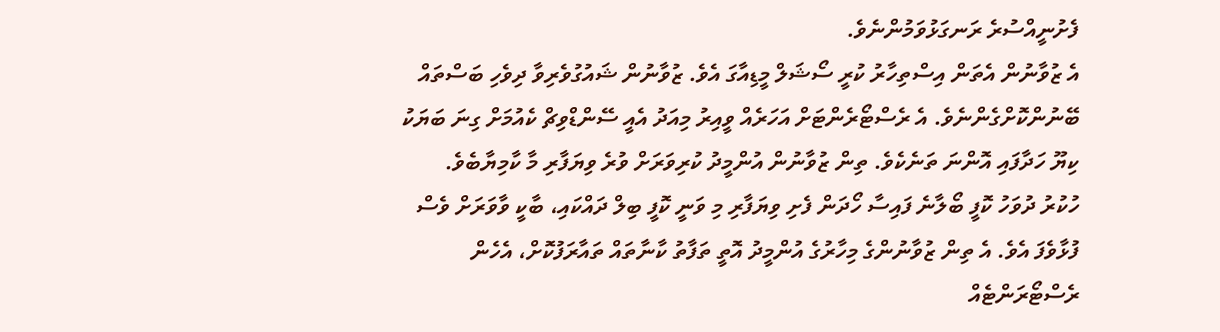ފެށުނީއްސުރެ ރަނގަޅުވަމުންނެވެ.
އެ ޒުވާނުން އެތަން އިސްތިހާރު ކުރީ ސޯޝަލް މީޑިއާގަ އެވެ. ޒުވާނުން ޝައުގުވެރިވާ ދިވެހި ބަސްތައް ބޭނުންކޮށްގެންނެވެ. އެ ރެސްޓޯރެންޓަށް އަހަރެއް ވީއިރު މިއަދު އެއީ ސޭންޑްވިޗް ކެއުމަށް ގިނަ ބަޔަކު ކިޔޫ ހަދާފައި އޮންނަ ތަނެކެވެ. ތިން ޒުވާނުން އުންމީދު ކުރިވަރަށް ވުރެ ވިޔަފާރި މާ ކާމިޔާބެވެ.
ހުކުރު ދުވަހު ކޮފީ ބޯލާނެ ފައިސާ ހޯދަން ފެށި ވިޔަފާރި މި ވަނީ ކޮފީ ބިލް ދައްކައި، ބާކީ ވާވަރަށް ވެސް ފުޅާވެފަ އެވެ. އެ ތިން ޒުވާނުންގެ މިހާރުގެ އުންމީދު އޮތީ ތަފާތު ކާނާތައް ތައާރަފުކޮށް، އެހެން ރެސްޓޯރަންޓެއް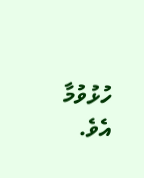ހުޅުވުމާ އެވެ.